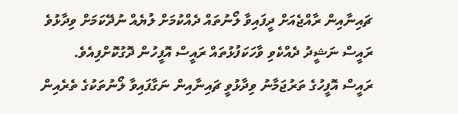ޗައިނާއިން ރާއްޖެއަށް ދީފައިވާ ލޯނުތައް ދެއްކުމަށް ލުޔެއް ނުދޭކަމަށް ވިދާޅުވެ ރައީސް ނަޝީދު ދެއްކެވި ވާހަކަފުޅުތައް ރައީސް އޮފީހުން ދޮގުކޮށްފިއެވެ.
ރައީސް އޮފީހުގެ ތަރުޖަމާނު ވިދާޅުވީ ޗައިނާއިން ނަގާފައިވާ ލޯނުތަކުގެ ތެރެއިން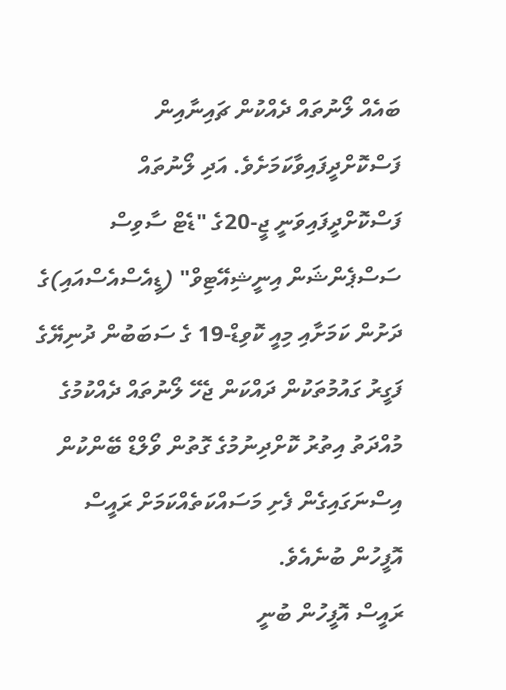ބައެއް ލޯނުތައް ދެއްކުން ޗައިނާއިން ފަސްކޮށްދީފައިވާކަމަށެވެ. އަދި ލޯނުތައް ފަސްކޮށްދީފައިވަނީ ޖީ-20ގެ "ޑެޓް ސާވިސް ސަސްޕެންޝަން އިނީޝިއޭޓިވް" (ޑީއެސްއެސްއައި)ގެ ދަށުން ކަމަށާއި މިއީ ކޮވިޑް-19 ގެ ސަބަބުން ދުނިޔޭގެ ފަގީރު ގައުމުތަކުން ދައްކަން ޖެހޭ ލޯނުތައް ދެއްކުމުގެ މުއްދަތު އިތުރު ކޮށްދިނުމުގެ ގޮތުން ވޯލްޑް ބޭންކުން އިސްނަގައިގެން ފެށި މަސައްކަތެއްކަމަށް ރައީސް އޮފީހުން ބުނެއެވެ.
ރައީސް އޮފީހުން ބުނީ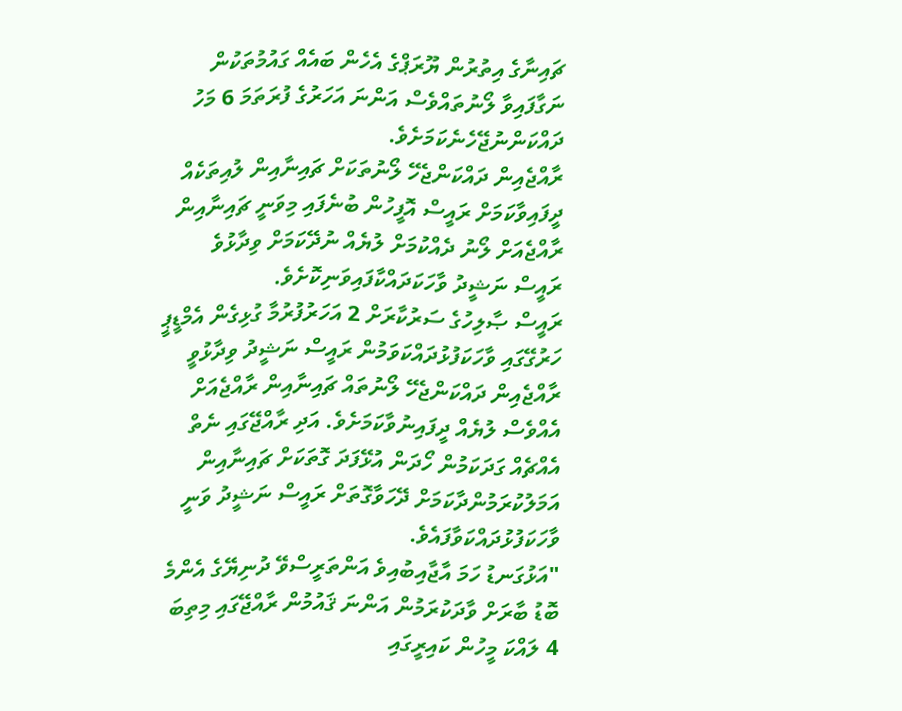ޗައިނާގެ އިތުރުން ޔޫރަޕްގެ އެހެން ބައެއް ގައުމުތަކުން ނަގާފައިވާ ލޯނުތައްވެސް އަންނަ އަހަރުގެ ފުރަތަމަ 6 މަހު ދައްކަންނުޖޭހެނެކަމަށެވެ.
ރާއްޖެއިން ދައްކަންޖެހޭ ލޯނުތަކަށް ޗައިނާއިން ލުއިތަކެއް ދީފައިވާކަމަށް ރައީސް އޮފީހުން ބުނެފައި މިވަނީ ޗައިނާއިން ރާއްޖެއަށް ލޯނު ދެއްކުމަށް ލުޔެއް ނުދޭކަމަށް ވިދާޅުވެ ރައީސް ނަޝީދު ވާހަކަދައްކާފައިވަނިކޮށެވެ.
ރައީސް ޞާލިހުގެ ސަރުކާރަށް 2 އަހަރުފުރުމާ ގުޅިގެން އެމްޑީޕީ ހަރުގޭގައި ވާހަކަފުޅުދައްކަވަމުން ރައީސް ނަޝީދު ވިދާޅުވީ ރާއްޖެއިން ދައްކަންޖެހޭ ލޯނުތައް ޗައިނާއިން ރާއްޖެއަށް އެއްވެސް ލުޔެއް ދީފައިނުވާކަމަށެވެ. އަދި ރާއްޖޭގައި ނެތް އެއްޗެއް ގަދަކަމުން ހޯދަން އުޅޭފަދަ ގޮތަކަށް ޗައިނާއިން އަމަލުކުރަމުންދާކަމަށް ދޭހަވާގޮތަށް ރައީސް ނަޝީދު ވަނީ ވާހަކަފުޅުދައްކަވާފައެވެ.
"އަޅުގަނޑު ހަމަ އާޖާއިބުއިވެ އަންތަރީސްވޭ ދުނިޔޭގެ އެންމެ ބޮޑު ބާރަށް ވާދަކުރަމުން އަންނަ ޤައުމުން ރާއްޖޭގައި މިތިބަ 4 ލައްކަ މީހުން ކައިރީގައި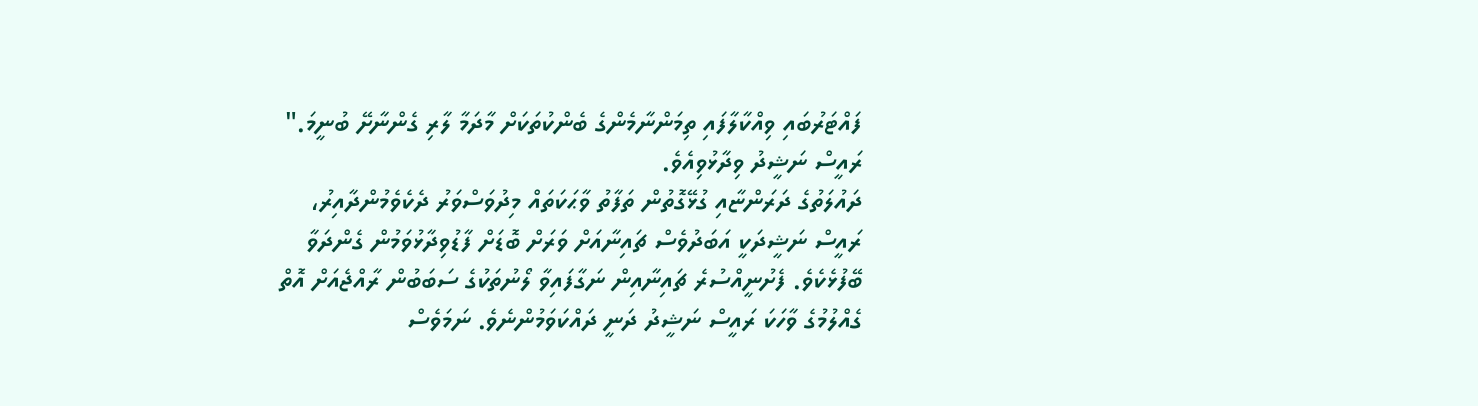ފައްޓަރުބައި ވިއްކާލާފައި ތިމަންނާމެންގެ ބެންކުތަކަށް މާދަމާ ލާރި ގެންނާށޭ ބުނީމަ." ރައީސް ނަޝީދު ވިދާޅުވިއެވެ.
ދައުލަތުގެ ދަރަންޏާއި ގުޅޭގޮތުން ތަފާތު ވާޙަކަތައް މިދުވަސްވަރު ދެކެވެމުންދާއިރު، ރައީސް ނަޝީދަކީ އަބަދުވެސް ޗައިނާއަށް ވަރަށް ބޮޑަށް ފާޑުވިދާޅުވަމުން ގެންދަވާ ބޭފުޅެކެވެ. ފެށުނީއްސުރެ ޗައިނާއިން ނަގާފައިވާ ލޯނުތަކުގެ ސަބަބުން ރާއްޖެއަށް އޮތް ގެއްލުމުގެ ވާހަކަ ރައީސް ނަޝީދު ދަނީ ދައްކަވަމުންނެވެ. ނަމަވެސް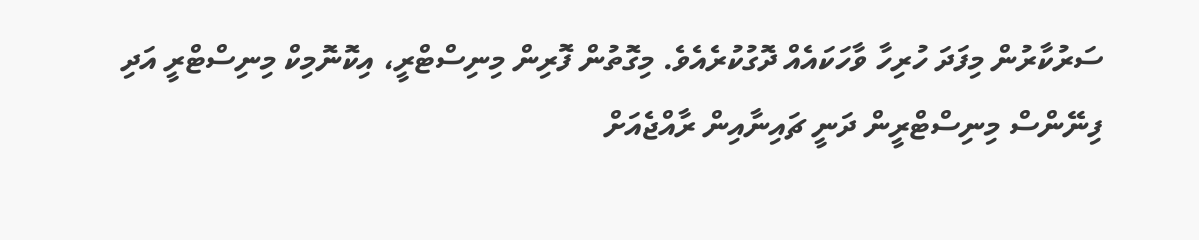ސަރުކާރުން މިފަދަ ހުރިހާ ވާހަކައެއް ދޮގުކުރެއެވެ. މިގޮތުން ފޮރިން މިނިސްޓްރީ، އިކޮނޮމިކް މިނިސްޓްރީ އަދި ފިނޭންސް މިނިސްޓްރީން ދަނީ ޗައިނާއިން ރާއްޖެއަށް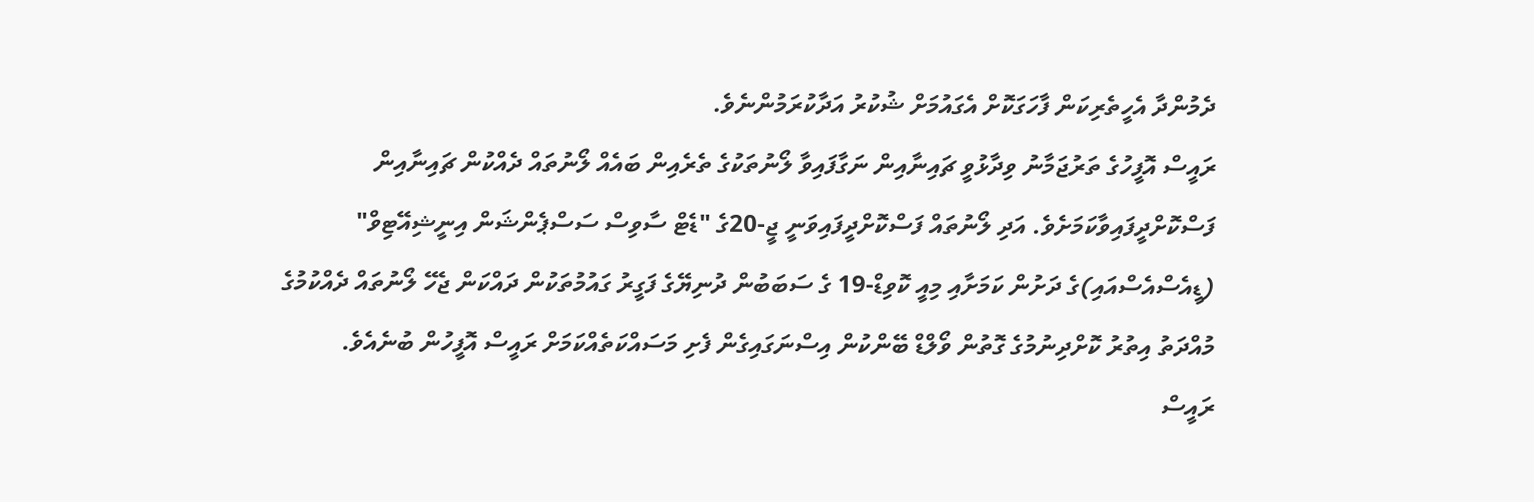ދެމުންދާ އެހީތެރިކަން ފާހަގަކޮށް އެގައުމަށް ޝުކުރު އަދާކުރަމުންނެވެ.
ރައީސް އޮފީހުގެ ތަރުޖަމާނު ވިދާޅުވީ ޗައިނާއިން ނަގާފައިވާ ލޯނުތަކުގެ ތެރެއިން ބައެއް ލޯނުތައް ދެއްކުން ޗައިނާއިން ފަސްކޮށްދީފައިވާކަމަށެވެ. އަދި ލޯނުތައް ފަސްކޮށްދީފައިވަނީ ޖީ-20ގެ "ޑެޓް ސާވިސް ސަސްޕެންޝަން އިނީޝިއޭޓިވް" (ޑީއެސްއެސްއައި)ގެ ދަށުން ކަމަށާއި މިއީ ކޮވިޑް-19 ގެ ސަބަބުން ދުނިޔޭގެ ފަގީރު ގައުމުތަކުން ދައްކަން ޖެހޭ ލޯނުތައް ދެއްކުމުގެ މުއްދަތު އިތުރު ކޮށްދިނުމުގެ ގޮތުން ވޯލްޑް ބޭންކުން އިސްނަގައިގެން ފެށި މަސައްކަތެއްކަމަށް ރައީސް އޮފީހުން ބުނެއެވެ.
ރައީސް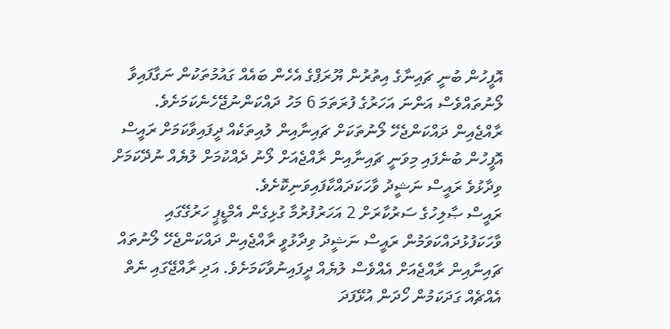އޮފީހުން ބުނީ ޗައިނާގެ އިތުރުން ޔޫރަޕްގެ އެހެން ބައެއް ގައުމުތަކުން ނަގާފައިވާ ލޯނުތައްވެސް އަންނަ އަހަރުގެ ފުރަތަމަ 6 މަހު ދައްކަންނުޖޭހެނެކަމަށެވެ.
ރާއްޖެއިން ދައްކަންޖެހޭ ލޯނުތަކަށް ޗައިނާއިން ލުއިތަކެއް ދީފައިވާކަމަށް ރައީސް އޮފީހުން ބުނެފައި މިވަނީ ޗައިނާއިން ރާއްޖެއަށް ލޯނު ދެއްކުމަށް ލުޔެއް ނުދޭކަމަށް ވިދާޅުވެ ރައީސް ނަޝީދު ވާހަކަދައްކާފައިވަނިކޮށެވެ.
ރައީސް ޞާލިހުގެ ސަރުކާރަށް 2 އަހަރުފުރުމާ ގުޅިގެން އެމްޑީޕީ ހަރުގޭގައި ވާހަކަފުޅުދައްކަވަމުން ރައީސް ނަޝީދު ވިދާޅުވީ ރާއްޖެއިން ދައްކަންޖެހޭ ލޯނުތައް ޗައިނާއިން ރާއްޖެއަށް އެއްވެސް ލުޔެއް ދީފައިނުވާކަމަށެވެ. އަދި ރާއްޖޭގައި ނެތް އެއްޗެއް ގަދަކަމުން ހޯދަން އުޅޭފަދަ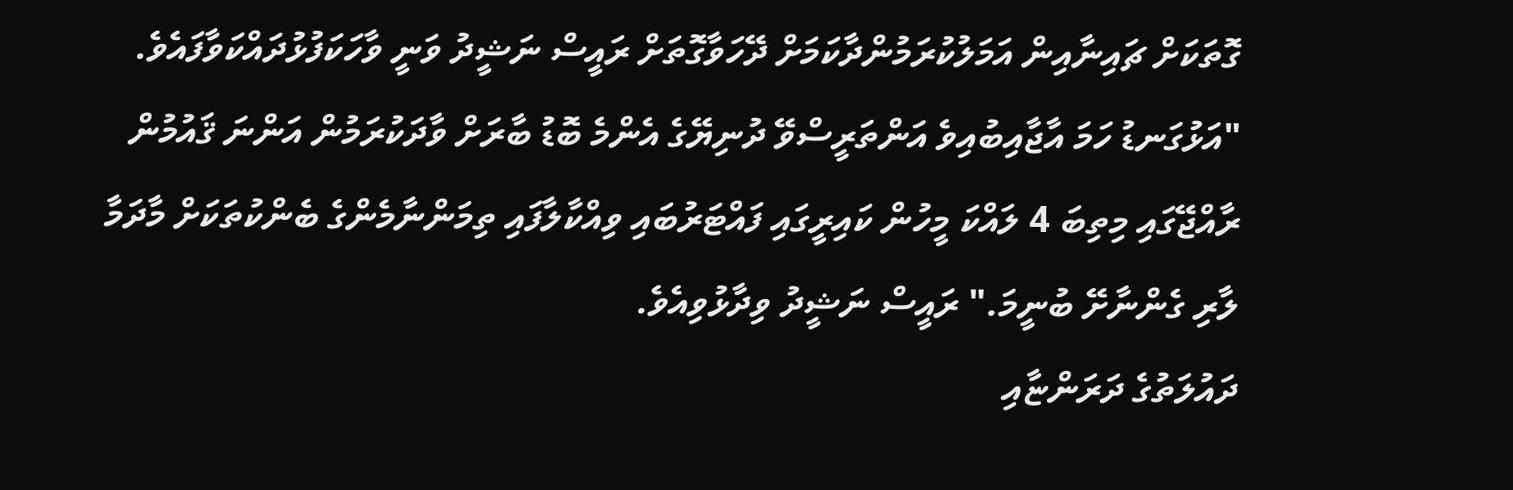ގޮތަކަށް ޗައިނާއިން އަމަލުކުރަމުންދާކަމަށް ދޭހަވާގޮތަށް ރައީސް ނަޝީދު ވަނީ ވާހަކަފުޅުދައްކަވާފައެވެ.
"އަޅުގަނޑު ހަމަ އާޖާއިބުއިވެ އަންތަރީސްވޭ ދުނިޔޭގެ އެންމެ ބޮޑު ބާރަށް ވާދަކުރަމުން އަންނަ ޤައުމުން ރާއްޖޭގައި މިތިބަ 4 ލައްކަ މީހުން ކައިރީގައި ފައްޓަރުބައި ވިއްކާލާފައި ތިމަންނާމެންގެ ބެންކުތަކަށް މާދަމާ ލާރި ގެންނާށޭ ބުނީމަ." ރައީސް ނަޝީދު ވިދާޅުވިއެވެ.
ދައުލަތުގެ ދަރަންޏާއި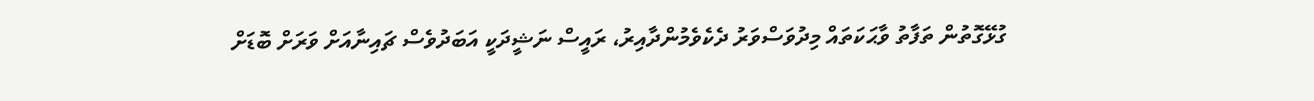ގުޅޭގޮތުން ތަފާތު ވާޙަކަތައް މިދުވަސްވަރު ދެކެވެމުންދާއިރު، ރައީސް ނަޝީދަކީ އަބަދުވެސް ޗައިނާއަށް ވަރަށް ބޮޑަށް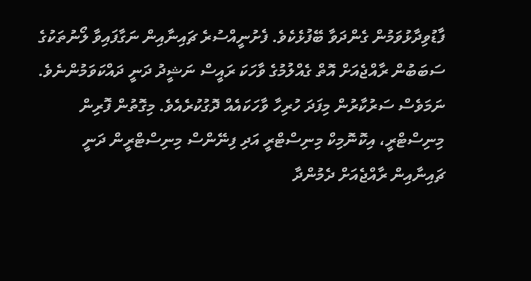ފާޑުވިދާޅުވަމުން ގެންދަވާ ބޭފުޅެކެވެ. ފެށުނީއްސުރެ ޗައިނާއިން ނަގާފައިވާ ލޯނުތަކުގެ ސަބަބުން ރާއްޖެއަށް އޮތް ގެއްލުމުގެ ވާހަކަ ރައީސް ނަޝީދު ދަނީ ދައްކަވަމުންނެވެ. ނަމަވެސް ސަރުކާރުން މިފަދަ ހުރިހާ ވާހަކައެއް ދޮގުކުރެއެވެ. މިގޮތުން ފޮރިން މިނިސްޓްރީ، އިކޮނޮމިކް މިނިސްޓްރީ އަދި ފިނޭންސް މިނިސްޓްރީން ދަނީ ޗައިނާއިން ރާއްޖެއަށް ދެމުންދާ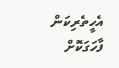އެހީތެރިކަން ފާހަގަކޮށް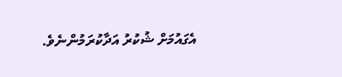އެގައުމަށް ޝުކުރު އަދާކުރަމުންނެވެ.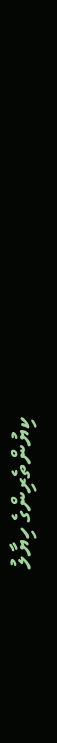ކިޔުންތެރިންގެ ހިޔާލު